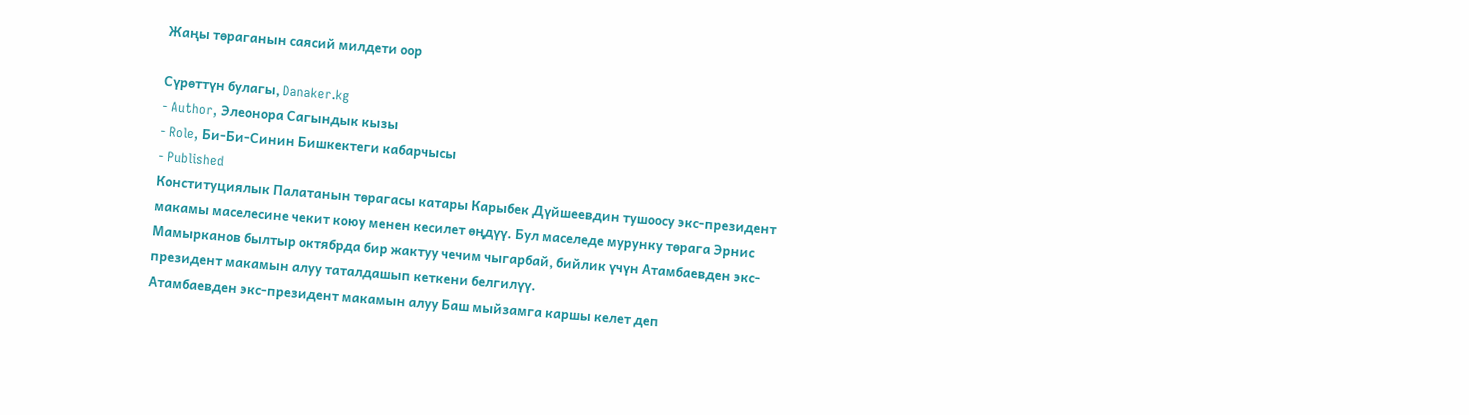Жаңы төраганын саясий милдети оор

Сүрөттүн булагы, Danaker.kg
- Author, Элеонора Сагындык кызы
- Role, Би-Би-Синин Бишкектеги кабарчысы
- Published
Конституциялык Палатанын төрагасы катары Карыбек Дүйшеевдин тушоосу экс-президент макамы маселесине чекит коюу менен кесилет өңдүү. Бул маселеде мурунку төрага Эрнис Мамырканов былтыр октябрда бир жактуу чечим чыгарбай, бийлик үчүн Атамбаевден экс-президент макамын алуу таталдашып кеткени белгилүү.
Атамбаевден экс-президент макамын алуу Баш мыйзамга каршы келет деп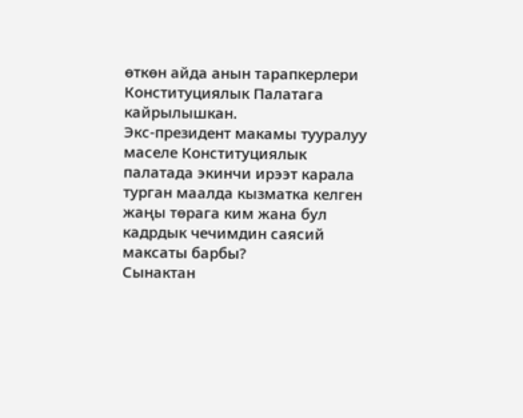өткөн айда анын тарапкерлери Конституциялык Палатага кайрылышкан.
Экс-президент макамы тууралуу маселе Конституциялык палатада экинчи ирээт карала турган маалда кызматка келген жаңы төрага ким жана бул кадрдык чечимдин саясий максаты барбы?
Сынактан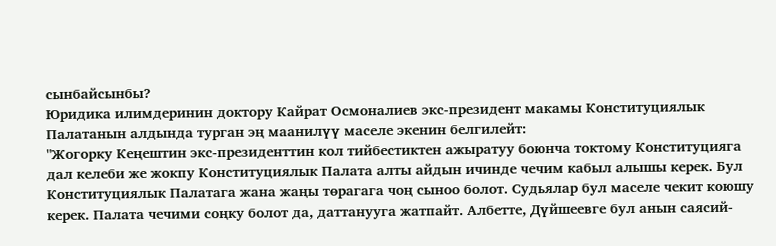сынбайсынбы?
Юридика илимдеринин доктору Кайрат Осмоналиев экс-президент макамы Конституциялык Палатанын алдында турган эң маанилүү маселе экенин белгилейт:
"Жогорку Кеңештин экс-президенттин кол тийбестиктен ажыратуу боюнча токтому Конституцияга дал келеби же жокпу Конституциялык Палата алты айдын ичинде чечим кабыл алышы керек. Бул Конституциялык Палатага жана жаңы төрагага чоң сыноо болот. Судьялар бул маселе чекит коюшу керек. Палата чечими соңку болот да, даттанууга жатпайт. Албетте, Дүйшеевге бул анын саясий-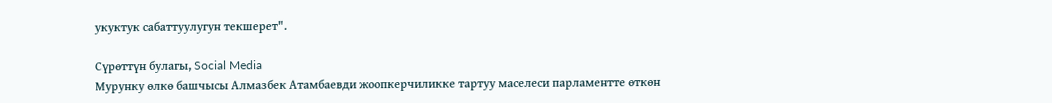укуктук сабаттуулугун текшерет".

Сүрөттүн булагы, Social Media
Мурунку өлкө башчысы Алмазбек Атамбаевди жоопкерчиликке тартуу маселеси парламентте өткөн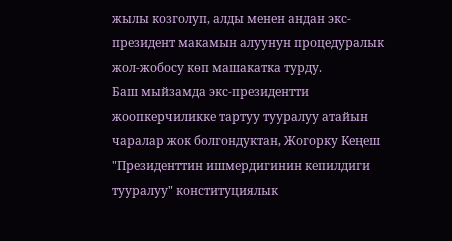жылы козголуп, алды менен андан экс-президент макамын алуунун процедуралык жол-жобосу көп машакатка турду.
Баш мыйзамда экс-президентти жоопкерчиликке тартуу тууралуу атайын чаралар жок болгондуктан, Жогорку Кеңеш "Президенттин ишмердигинин кепилдиги тууралуу" конституциялык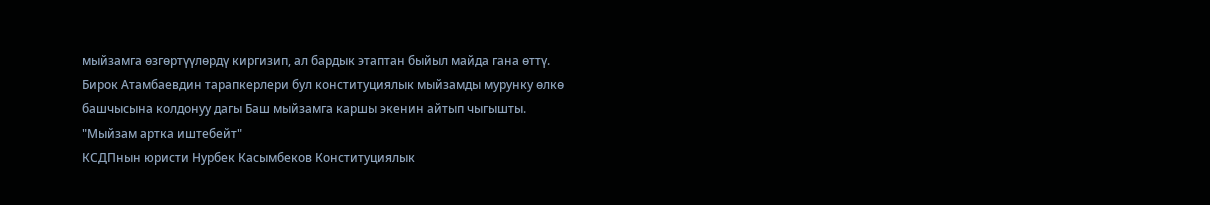мыйзамга өзгөртүүлөрдү киргизип, ал бардык этаптан быйыл майда гана өттү.
Бирок Атамбаевдин тарапкерлери бул конституциялык мыйзамды мурунку өлкө башчысына колдонуу дагы Баш мыйзамга каршы экенин айтып чыгышты.
"Мыйзам артка иштебейт"
КСДПнын юристи Нурбек Касымбеков Конституциялык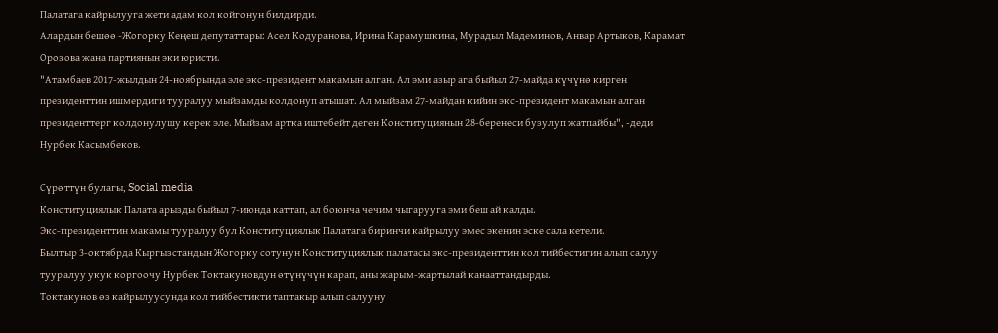Палатага кайрылууга жети адам кол койгонун билдирди.
Алардын бешөө -Жогорку Кеңеш депутаттары: Асел Кодуранова, Ирина Карамушкина, Мурадыл Мадеминов, Анвар Артыков, Карамат Орозова жана партиянын эки юристи.
"Атамбаев 2017-жылдын 24-ноябрында эле экс-президент макамын алган. Ал эми азыр ага быйыл 27-майда күчүнө кирген президенттин ишмердиги тууралуу мыйзамды колдонуп атышат. Ал мыйзам 27-майдан кийин экс-президент макамын алган президенттерг колдонулушу керек эле. Мыйзам артка иштебейт деген Конституциянын 28-беренеси бузулуп жатпайбы", -деди Нурбек Касымбеков.

Сүрөттүн булагы, Social media
Конституциялык Палата арызды быйыл 7-июнда каттап, ал боюнча чечим чыгарууга эми беш ай калды.
Экс-президенттин макамы тууралуу бул Конституциялык Палатага биринчи кайрылуу эмес экенин эске сала кетели.
Былтыр 3-октябрда Кыргызстандын Жогорку сотунун Конституциялык палатасы экс-президенттин кол тийбестигин алып салуу тууралуу укук коргоочу Нурбек Токтакуновдун өтүнүчүн карап, аны жарым-жартылай канааттандырды.
Токтакунов өз кайрылуусунда кол тийбестикти таптакыр алып салууну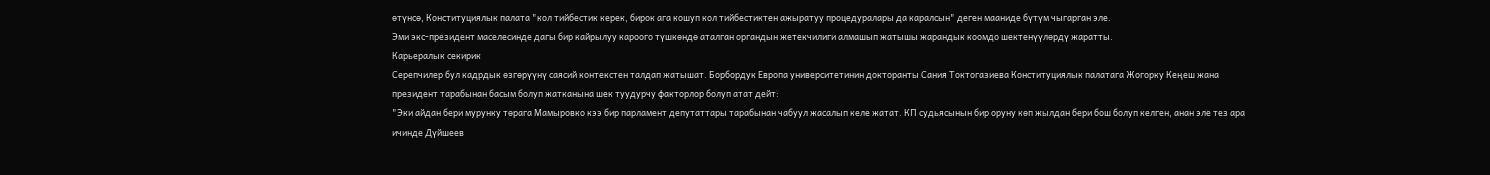өтүнсө, Конституциялык палата "кол тийбестик керек, бирок ага кошуп кол тийбестиктен ажыратуу процедуралары да каралсын" деген мааниде бүтүм чыгарган эле.
Эми экс-президент маселесинде дагы бир кайрылуу кароого түшкөндө аталган органдын жетекчилиги алмашып жатышы жарандык коомдо шектенүүлөрдү жаратты.
Карьералык секирик
Серепчилер бул кадрдык өзгөрүүнү саясий контекстен талдап жатышат. Борбордук Европа университетинин докторанты Сания Токтогазиева Конституциялык палатага Жогорку Кеңеш жана президент тарабынан басым болуп жатканына шек туудурчу факторлор болуп атат дейт:
"Эки айдан бери мурунку төрага Мамыровко кээ бир парламент депутаттары тарабынан чабуул жасалып келе жатат. КП судьясынын бир оруну көп жылдан бери бош болуп келген, анан эле тез ара ичинде Дүйшеев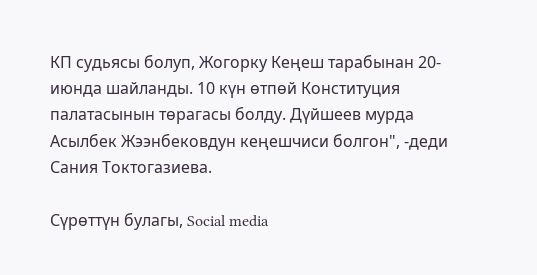КП судьясы болуп, Жогорку Кеңеш тарабынан 20-июнда шайланды. 10 күн өтпөй Конституция палатасынын төрагасы болду. Дүйшеев мурда Асылбек Жээнбековдун кеңешчиси болгон", -деди Сания Токтогазиева.

Сүрөттүн булагы, Social media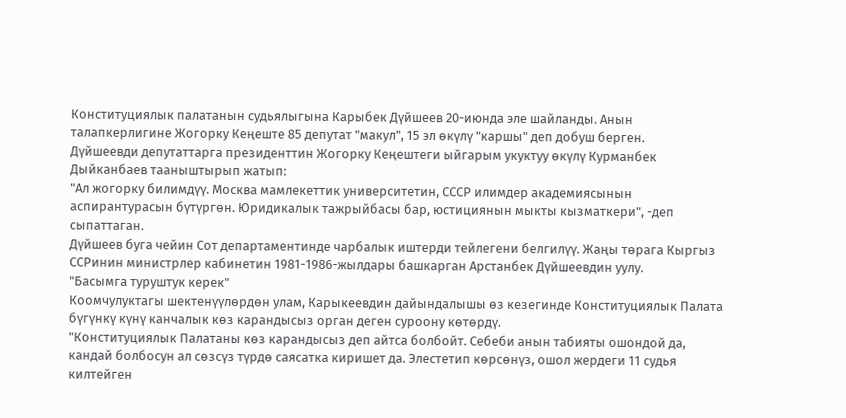Конституциялык палатанын судьялыгына Карыбек Дүйшеев 20-июнда эле шайланды. Анын талапкерлигине Жогорку Кеңеште 85 депутат "макул", 15 эл өкүлү "каршы" деп добуш берген.
Дүйшеевди депутаттарга президенттин Жогорку Кеңештеги ыйгарым укуктуу өкүлү Курманбек Дыйканбаев тааныштырып жатып:
"Ал жогорку билимдүү. Москва мамлекеттик университетин, СССР илимдер академиясынын аспирантурасын бүтүргөн. Юридикалык тажрыйбасы бар, юстициянын мыкты кызматкери", -деп сыпаттаган.
Дүйшеев буга чейин Сот департаментинде чарбалык иштерди тейлегени белгилүү. Жаңы төрага Кыргыз ССРинин министрлер кабинетин 1981-1986-жылдары башкарган Арстанбек Дүйшеевдин уулу.
"Басымга туруштук керек"
Коомчулуктагы шектенүүлөрдөн улам, Карыкеевдин дайындалышы өз кезегинде Конституциялык Палата бүгүнкү күнү канчалык көз карандысыз орган деген суроону көтөрдү.
"Конституциялык Палатаны көз карандысыз деп айтса болбойт. Себеби анын табияты ошондой да, кандай болбосун ал сөзсүз түрдө саясатка киришет да. Элестетип көрсөнүз, ошол жердеги 11 судья килтейген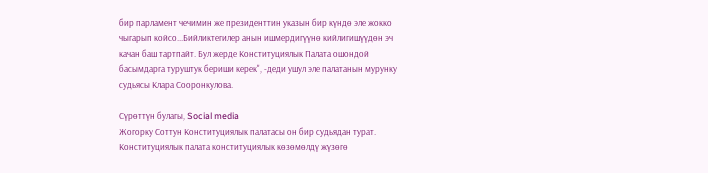бир парламент чечимин же президенттин указын бир күндө эле жокко чыгарып койсо...Бийликтегилер анын ишмердигүүнө кийлигишүүдөн эч качан баш тартпайт. Бул жерде Конституциялык Палата ошондой басымдарга туруштук бериши керек", -деди ушул эле палатанын мурунку судьясы Клара Сооронкулова.

Сүрөттүн булагы, Social media
Жогорку Соттун Конституциялык палатасы он бир судьядан турат. Конституциялык палата конституциялык көзөмөлдү жүзөгө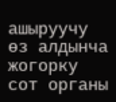ашыруучу өз алдынча жогорку сот органы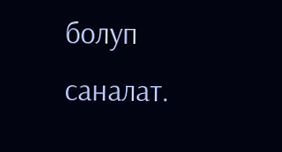болуп саналат.